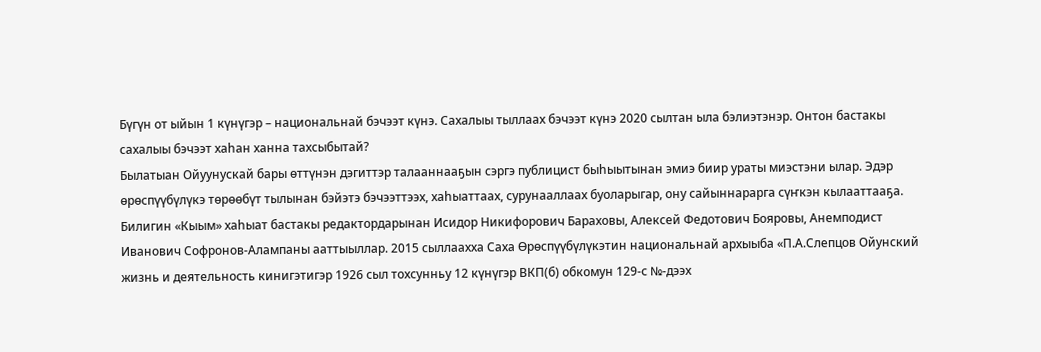Бүгүн от ыйын 1 күнүгэр – национальнай бэчээт күнэ. Сахалыы тыллаах бэчээт күнэ 2020 сылтан ыла бэлиэтэнэр. Онтон бастакы сахалыы бэчээт хаһан ханна тахсыбытай?
Былатыан Ойуунускай бары өттүнэн дэгиттэр талааннааҕын сэргэ публицист быһыытынан эмиэ биир ураты миэстэни ылар. Эдэр өрөспүүбүлүкэ төрөөбүт тылынан бэйэтэ бэчээттээх, хаһыаттаах, сурунааллаах буоларыгар, ону сайыннарарга сүҥкэн кылааттааҕа.
Билигин «Кыым» хаһыат бастакы редактордарынан Исидор Никифорович Бараховы, Алексей Федотович Бояровы, Анемподист Иванович Софронов-Алампаны ааттыыллар. 2015 сыллаахха Саха Өрөспүүбүлүкэтин национальнай архыыба «П.А.Слепцов Ойунский жизнь и деятельность кинигэтигэр 1926 сыл тохсунньу 12 күнүгэр ВКП(б) обкомун 129-с №-дээх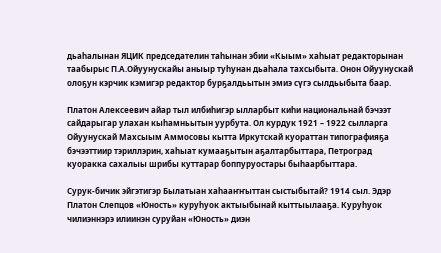дьаһалынан ЯЦИК председателин таһынан эбии «Кыым» хаһыат редакторынан таабырыс П.А.Ойуунускайы аныыр туһунан дьаһала тахсыбыта. Онон Ойуунускай олоҕун кэрчик кэмигэр редактор бурҕалдьытын эмиэ сүгэ сылдьыбыта баар.

Платон Алексеевич айар тыл илбиһигэр ылларбыт киһи национальнай бэчээт сайдарыгар улахан кыһамньытын уурбута. Ол курдук 1921 – 1922 сылларга Ойуунускай Махсыым Аммосовы кытта Иркутскай куораттан типографияҕа бэчээттиир тэриллэрин, хаһыат кумааҕытын аҕалтарбыттара, Петроград куоракка сахалыы шрибы куттарар боппуруостары быһаарбыттара.

Сурук-бичик эйгэтигэр Былатыан хаһааҥҥыттан сыстыбытай? 1914 сыл. Эдэр Платон Слепцов «Юность» куруһуок актыыбынай кыттыылааҕа. Куруһуок чилиэннэрэ илиинэн суруйан «Юность» диэн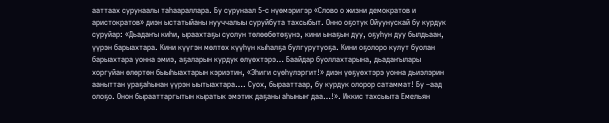ааттаах сурунаалы таһаараллара. Бу сурунаал 5-с нүөмэригэр «Слово о жизни демократов и аристократов» диэн ыстатыйаны нууччалыы суруйбута тахсыбыт. Онно оҕотук Ойуунускай бу курдук суруйар: «Дьадаҥы киһи, ыраахтаҕы суолун төлөөбөтөҕүнэ, кини ынаҕын дуу, оҕуһун дуу былдьаан, үүрэн барыахтара. Кини күүгэн мөлтөх күүһүн кыһалҕа булгурутуоҕа. Кини оҕолоро кулут буолан барыахтара уонна эмиэ, аҕаларын курдук өлүөхтэрэ… Баайдар буоллахтарына, дьадаҥылары хоргуйан өлөртөн быыһыахтарын кэриэтин, «Эһиги сүөһүлэргит!» диэн үөҕүөхтэрэ уонна дьиэлэрин ааныттан ураҕаһынан үүрэн ыытыахтара…. Суох, бырааттаар, бу курдук олорор сатаммат! Бу –аад олоҕо. Онон бырааттаргытын кыратык эмэтик даҕаны аһыныҥ даа…!». Иккис тахсыыта Емельян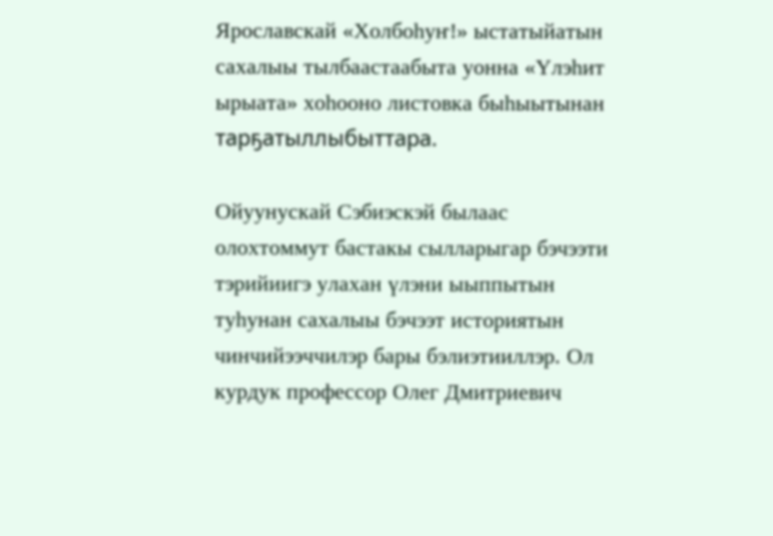Ярославскай «Холбоһуҥ!» ыстатыйатын сахалыы тылбаастаабыта уонна «Үлэһит ырыата» хоһооно листовка быһыытынан тарҕатыллыбыттара.

Ойуунускай Сэбиэскэй былаас олохтоммут бастакы сылларыгар бэчээти тэрийиигэ улахан үлэни ыыппытын туһунан сахалыы бэчээт историятын чинчийээччилэр бары бэлиэтииллэр. Ол курдук профессор Олег Дмитриевич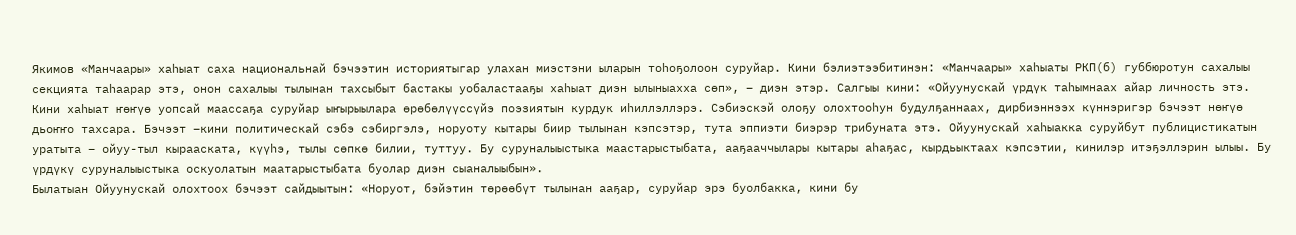Якимов «Манчаары» хаһыат саха национальнай бэчээтин историятыгар улахан миэстэни ыларын тоһоҕолоон суруйар. Кини бэлиэтээбитинэн: «Манчаары» хаһыаты РКП(б) губбюротун сахалыы секцията таһаарар этэ, онон сахалыы тылынан тахсыбыт бастакы уобаластааҕы хаһыат диэн ылыныахха сөп», – диэн этэр. Салгыы кини: «Ойуунускай үрдүк таһымнаах айар личность этэ. Кини хаһыат ҥөҥүө уопсай маассаҕа суруйар ыҥырыылара өрөбөлүүссүйэ поэзиятын курдук иһиллэллэрэ. Сэбиэскэй олоҕу олохтооһун будулҕаннаах, дирбиэннээх күннэригэр бэчээт нөҥүө дьоҥҥо тахсара. Бэчээт –кини политическай сэбэ сэбиргэлэ, норуоту кытары биир тылынан кэпсэтэр, тута эппиэти биэрэр трибуната этэ. Ойуунускай хаһыакка суруйбут публицистикатын уратыта – ойуу-тыл кырааската, күүһэ, тылы сөпкө билии, туттуу. Бу суруналыыстыка маастарыстыбата, ааҕааччылары кытары аһаҕас, кырдьыктаах кэпсэтии, кинилэр итэҕэллэрин ылыы. Бу үрдүкү суруналыыстыка оскуолатын маатарыстыбата буолар диэн сыаналыыбын».
Былатыан Ойуунускай олохтоох бэчээт сайдыытын: «Норуот, бэйэтин төрөөбүт тылынан ааҕар, суруйар эрэ буолбакка, кини бу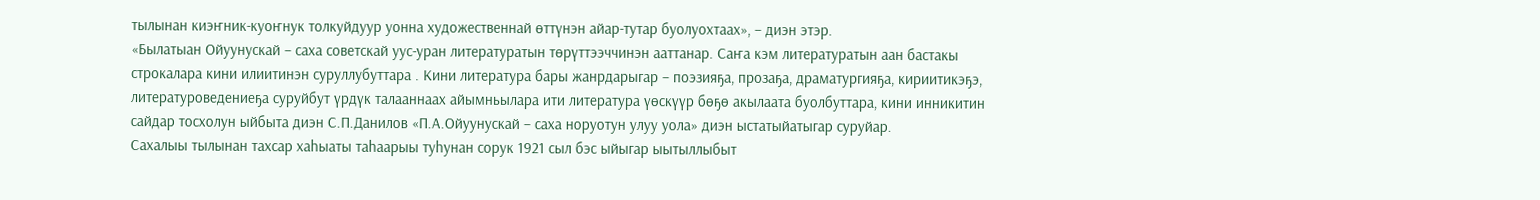тылынан киэҥник-куоҥнук толкуйдуур уонна художественнай өттүнэн айар-тутар буолуохтаах», – диэн этэр.
«Былатыан Ойуунускай – саха советскай уус-уран литературатын төрүттээччинэн ааттанар. Саҥа кэм литературатын аан бастакы строкалара кини илиитинэн суруллубуттара . Кини литература бары жанрдарыгар – поэзияҕа, прозаҕа, драматургияҕа, кириитикэҕэ, литературоведениеҕа суруйбут үрдүк талааннаах айымньылара ити литература үөскүүр бөҕө акылаата буолбуттара, кини инникитин сайдар тосхолун ыйбыта диэн С.П.Данилов «П.А.Ойуунускай – саха норуотун улуу уола» диэн ыстатыйатыгар суруйар.
Сахалыы тылынан тахсар хаһыаты таһаарыы туһунан сорук 1921 сыл бэс ыйыгар ыытыллыбыт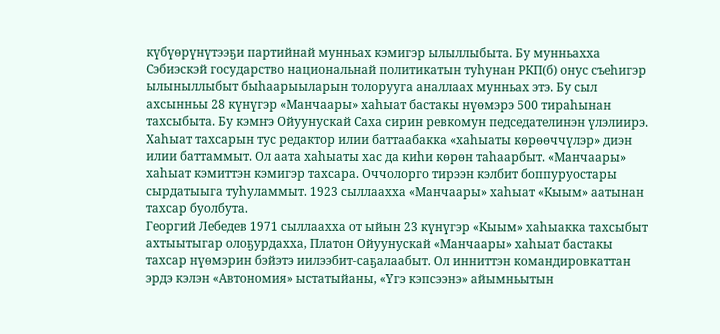күбүөрүнүтээҕи партийнай мунньах кэмигэр ылыллыбыта. Бу мунньахха Сэбиэскэй государство национальнай политикатын туһунан РКП(б) онус съеһигэр ылыныллыбыт быһаарыыларын толорууга аналлаах мунньах этэ. Бу сыл ахсынньы 28 күнүгэр «Манчаары» хаһыат бастакы нүөмэрэ 500 тираһынан тахсыбыта. Бу кэмҥэ Ойуунускай Саха сирин ревкомун педседателинэн үлэлиирэ. Хаһыат тахсарын тус редактор илии баттаабакка «хаһыаты көрөөччүлэр» диэн илии баттаммыт. Ол аата хаһыаты хас да киһи көрөн таһаарбыт. «Манчаары» хаһыат кэмиттэн кэмигэр тахсара. Оччолорго тирээн кэлбит боппуруостары сырдатыыга туһуламмыт. 1923 сыллаахха «Манчаары» хаһыат «Кыым» аатынан тахсар буолбута.
Георгий Лебедев 1971 сыллаахха от ыйын 23 күнүгэр «Кыым» хаһыакка тахсыбыт ахтыытыгар олоҕурдахха, Платон Ойуунускай «Манчаары» хаһыат бастакы тахсар нүөмэрин бэйэтэ иилээбит-саҕалаабыт. Ол инниттэн командировкаттан эрдэ кэлэн «Автономия» ыстатыйаны, «Үгэ кэпсээнэ» айымньытын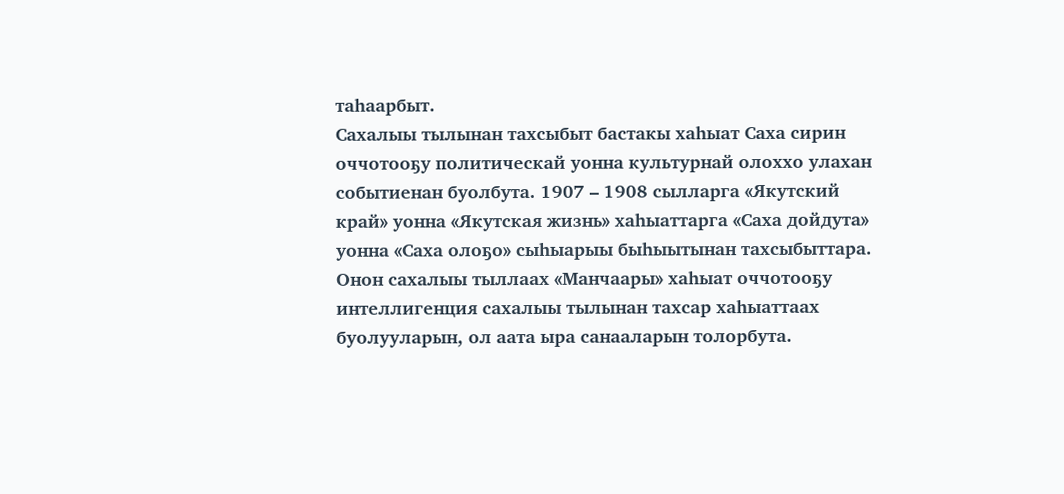таһаарбыт.
Сахалыы тылынан тахсыбыт бастакы хаһыат Саха сирин оччотооҕу политическай уонна культурнай олоххо улахан событиенан буолбута. 1907 – 1908 сылларга «Якутский край» уонна «Якутская жизнь» хаһыаттарга «Саха дойдута» уонна «Саха олоҕо» сыһыарыы быһыытынан тахсыбыттара. Онон сахалыы тыллаах «Манчаары» хаһыат оччотооҕу интеллигенция сахалыы тылынан тахсар хаһыаттаах буолууларын, ол аата ыра санааларын толорбута.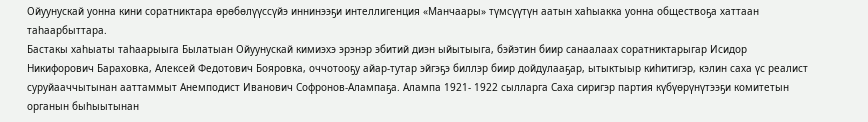Ойуунускай уонна кини соратниктара өрөбөлүүссүйэ иннинээҕи интеллигенция «Манчаары» түмсүүтүн аатын хаһыакка уонна обществоҕа хаттаан таһаарбыттара.
Бастакы хаһыаты таһаарыыга Былатыан Ойуунускай кимиэхэ эрэнэр эбитий диэн ыйытыыга, бэйэтин биир санаалаах соратниктарыгар Исидор Никифорович Бараховка, Алексей Федотович Бояровка, оччотооҕу айар-тутар эйгэҕэ биллэр биир дойдулааҕар, ытыктыыр киһитигэр, кэлин саха үс реалист суруйааччытынан ааттаммыт Анемподист Иванович Софронов-Алампаҕа. Алампа 1921- 1922 сылларга Саха сиригэр партия күбүөрүнүтээҕи комитетын органын быһыытынан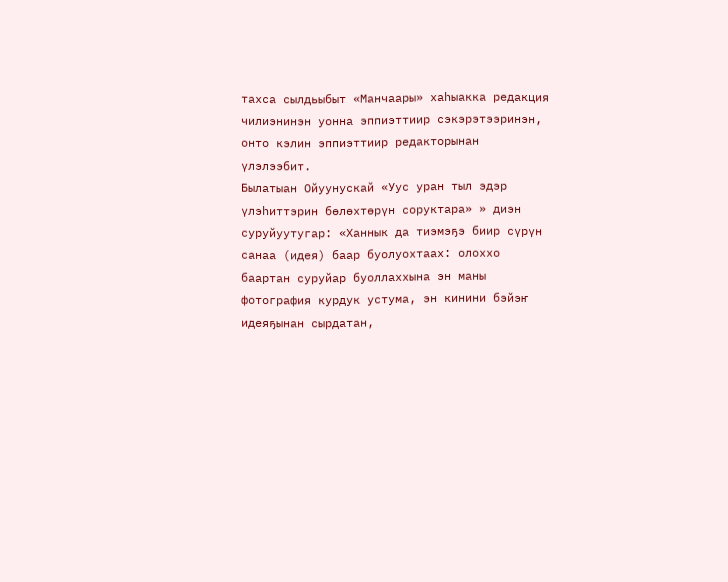тахса сылдьыбыт «Манчаары» хаһыакка редакция чилиэнинэн уонна эппиэттиир сэкэрэтээринэн, онто кэлин эппиэттиир редакторынан үлэлээбит.
Былатыан Ойуунускай «Уус уран тыл эдэр үлэһиттэрин бөлөхтөрүн соруктара» » диэн суруйуутугар: «Ханнык да тиэмэҕэ биир сүрүн санаа (идея) баар буолуохтаах: олоххо баартан суруйар буоллаххына эн маны фотография курдук устума, эн кинини бэйэҥ идеяҕынан сырдатан,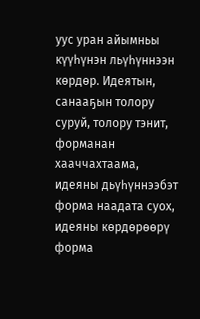уус уран айымньы күүһүнэн льүһүннээн көрдөр. Идеятын, санааҕын толору суруй, толору тэнит, форманан хааччахтаама, идеяны дьүһүннээбэт форма наадата суох, идеяны көрдөрөөрү форма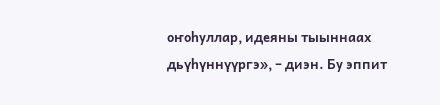оҥоһуллар, идеяны тыыннаах дьүһүннүүргэ», – диэн. Бу эппит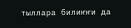тыллара билиҥҥи да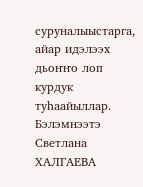суруналыыстарга, айар идэлээх дьоҥҥо лоп курдук туһаайыллар.
Бэлэмнээтэ Светлана ХАЛГАЕВА